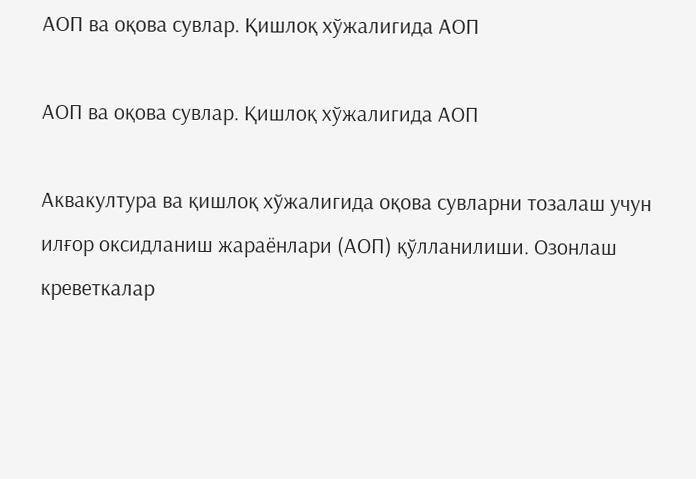АОП ва оқова сувлар. Қишлоқ хўжалигида АОП

АОП ва оқова сувлар. Қишлоқ хўжалигида АОП

Аквакултура ва қишлоқ хўжалигида оқова сувларни тозалаш учун илғор оксидланиш жараёнлари (АОП) қўлланилиши. Озонлаш креветкалар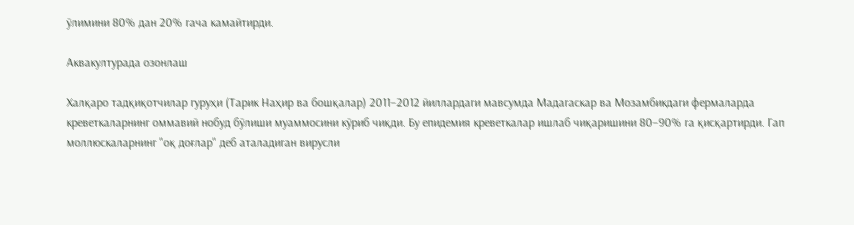ўлимини 80% дан 20% гача камайтирди.

Аквакултурада озонлаш

Халқаро тадқиқотчилар гуруҳи (Тарик Наҳир ва бошқалар) 2011–2012 йиллардаги мавсумда Мадагаскар ва Мозамбикдаги фермаларда креветкаларнинг оммавий нобуд бўлиши муаммосини кўриб чиқди. Бу епидемия креветкалар ишлаб чиқаришини 80–90% га қисқартирди. Гап моллюскаларнинг "оқ доғлар" деб аталадиган вирусли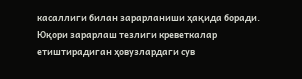касаллиги билан зарарланиши ҳақида боради. Юқори зарарлаш тезлиги креветкалар етиштирадиган ҳовузлардаги сув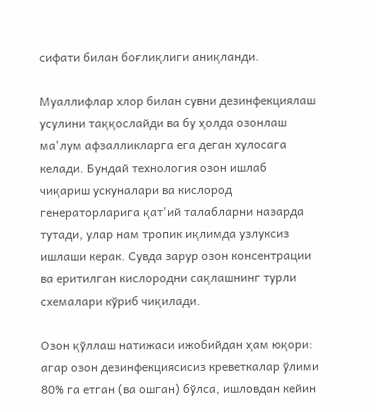сифати билан боғлиқлиги аниқланди.

Муаллифлар хлор билан сувни дезинфекциялаш усулини таққослайди ва бу ҳолда озонлаш ма'лум афзалликларга ега деган хулосага келади. Бундай технология озон ишлаб чиқариш ускуналари ва кислород генераторларига қат'ий талабларни назарда тутади, улар нам тропик иқлимда узлуксиз ишлаши керак. Сувда зарур озон консентрации ва еритилган кислородни сақлашнинг турли схемалари кўриб чиқилади.

Озон қўллаш натижаси ижобийдан ҳам юқори: агар озон дезинфекциясисиз креветкалар ўлими 80% га етган (ва ошган) бўлса, ишловдан кейин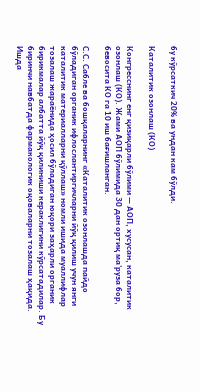бу кўрсаткич 20% ва ундан кам бўлди.

Каталитик озонлаш (КО)

Конгресснинг енг қизиқарли бўлими — АОП, хусусан, каталитик озонлаш (КО). Жами АОП бўлимида 30 дан ортиқ ма'руза бор, бевосита КО га 10 иш бағишланган.

С.С. Сабле ва бошқаларнинг «Каталитик озонлашда пайдо бўладиган органик ифлослантиргичларни йўқ қилиш учун янги каталитик материалларни қўллаш» номли ишида муаллифлар тозалаш жараёнида ҳосил бўладиган юқори заҳарли органик бирикмалар албатта йўқ қилиниши кераклигини кўрсатадилар. Бу биринчи навбатда фармакологик оқоваларни тозалаш ҳақида. Ишда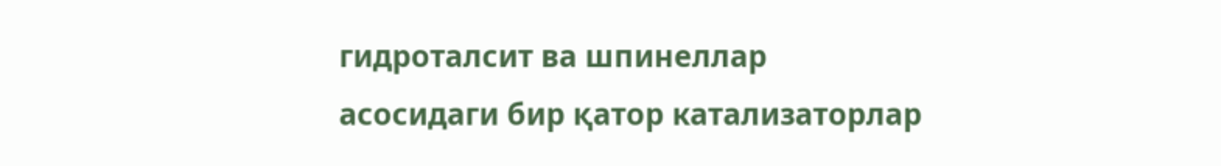гидроталсит ва шпинеллар асосидаги бир қатор катализаторлар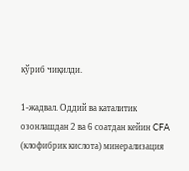кўриб чиқилди.

1-жадвал. Оддий ва каталитик озонлашдан 2 ва 6 соатдан кейин CFA (клофибрик кислота) минерализация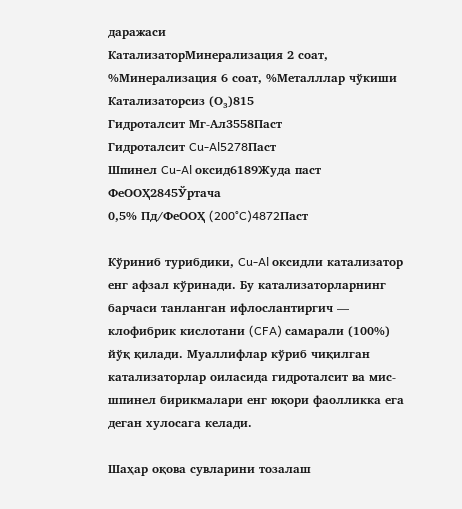даражаси
КатализаторМинерализация 2 соат, %Минерализация 6 соат, %Металллар чўкиши
Катализаторсиз (О₃)815
Гидроталсит Мг-Ал3558Паст
Гидроталсит Cu-Al5278Паст
Шпинел Cu-Al оксид6189Жуда паст
ФеООҲ2845Ўртача
0,5% Пд/ФеООҲ (200°C)4872Паст

Кўриниб турибдики, Cu-Al оксидли катализатор енг афзал кўринади. Бу катализаторларнинг барчаси танланган ифлослантиргич — клофибрик кислотани (CFA) самарали (100%) йўқ қилади. Муаллифлар кўриб чиқилган катализаторлар оиласида гидроталсит ва мис-шпинел бирикмалари енг юқори фаолликка ега деган хулосага келади.

Шаҳар оқова сувларини тозалаш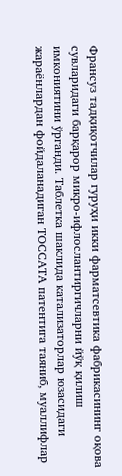Франсуз тадқиқотчилар гуруҳи икки фарматсевтика фабрикасининг оқова сувларидаги барқарор микро-ифлослантиргичларни йўқ қилиш имкониятини ўрганди. Таблетка шаклида катализаторлар юзасидаги жараёнлардан фойдаланадиган ТОCCАТА патентига таяниб, муаллифлар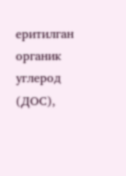еритилган органик углерод (ДОC),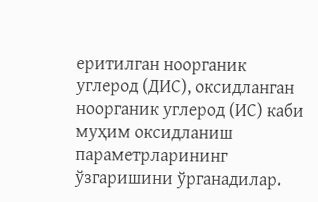еритилган ноорганик углерод (ДИC), оксидланган ноорганик углерод (ИC) каби муҳим оксидланиш параметрларининг ўзгаришини ўрганадилар.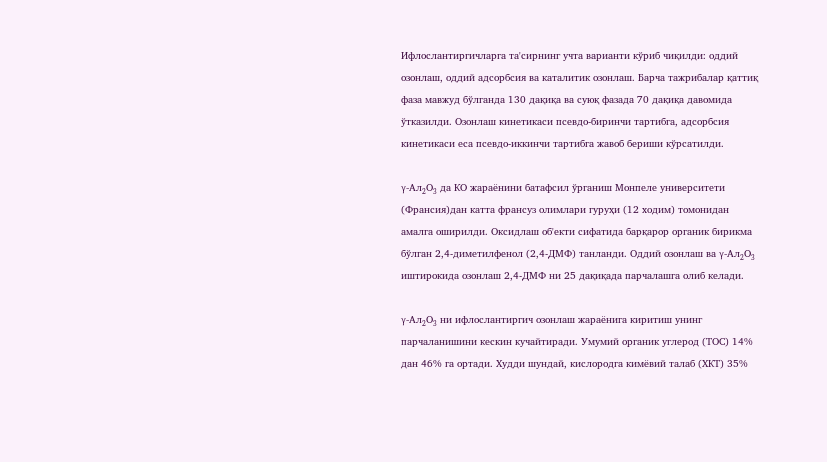Ифлослантиргичларга та'сирнинг учта варианти кўриб чиқилди: оддий озонлаш, оддий адсорбсия ва каталитик озонлаш. Барча тажрибалар қаттиқ фаза мавжуд бўлганда 130 дақиқа ва суюқ фазада 70 дақиқа давомида ўтказилди. Озонлаш кинетикаси псевдо-биринчи тартибга, адсорбсия кинетикаси еса псевдо-иккинчи тартибга жавоб бериши кўрсатилди.

γ-Ал₂О₃ да КО жараёнини батафсил ўрганиш Монпеле университети (Франсия)дан катта франсуз олимлари гуруҳи (12 ходим) томонидан амалга оширилди. Оксидлаш об'екти сифатида барқарор органик бирикма бўлган 2,4-диметилфенол (2,4-ДМФ) танланди. Оддий озонлаш ва γ-Ал₂О₃ иштирокида озонлаш 2,4-ДМФ ни 25 дақиқада парчалашга олиб келади.

γ-Ал₂О₃ ни ифлослантиргич озонлаш жараёнига киритиш унинг парчаланишини кескин кучайтиради. Умумий органик углерод (ТОC) 14% дан 46% га ортади. Худди шундай, кислородга кимёвий талаб (ХКТ) 35%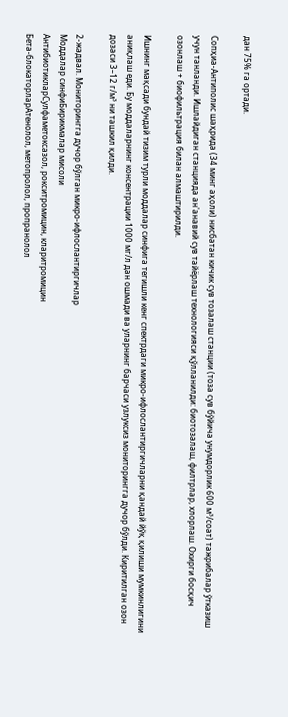дан 75% га ортади.

Сопҳиа-Антиполис шаҳрида (34 минг аҳоли) нисбатан кичик сув тозалаш станции (тоза сув бўйича унумдорлик 600 м³/соат) тажрибалар ўтказиш учун танланди. Ишлайдиган станцияда ан'анавий сув тайёрлаш технологияси қўлланилди: биотозалаш, филтрлар, хлорлаш. Охирги босқич озонлаш + биофильтрация билан алмаштирилди.

Ишнинг мақсади бундай тизим турли моддалар синфига тегишли кенг спектрдаги микро-ифлослантиргичларни қандай йўқ қилиши мумкинлигини аниқлаш еди. Бу моддаларнинг консентрации 1000 мг/л дан ошмади ва уларнинг барчаси узлуксиз мониторингга дучор бўлди. Киритилган озон дозаси 3–12 г/м³ ни ташкил қилди.

2-жадвал. Мониторингга дучор бўлган микро-ифлослантиргичлар
Моддалар синфиБирикмалар мисоли
АнтибиотикларСулфаметоксазол, рокситромицин, кларитромицин
Бета-блокаторларАтенолол, метопролол, пропранолол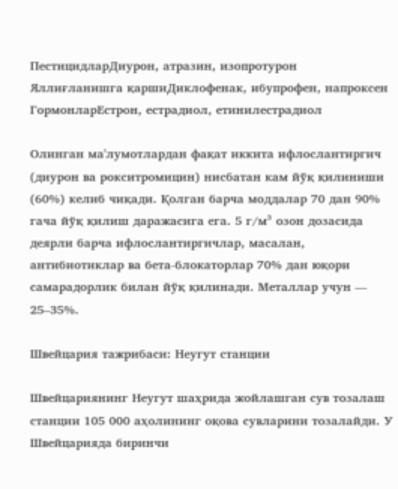ПестицидларДиурон, атразин, изопротурон
Яллиғланишга қаршиДиклофенак, ибупрофен, напроксен
ГормонларЕстрон, естрадиол, етинилестрадиол

Олинган ма'лумотлардан фақат иккита ифлослантиргич (диурон ва рокситромицин) нисбатан кам йўқ қилиниши (60%) келиб чиқади. Қолган барча моддалар 70 дан 90% гача йўқ қилиш даражасига ега. 5 г/м³ озон дозасида деярли барча ифлослантиргичлар, масалан, антибиотиклар ва бета-блокаторлар 70% дан юқори самарадорлик билан йўқ қилинади. Металлар учун — 25–35%.

Швейцария тажрибаси: Неугут станции

Швейцариянинг Неугут шаҳрида жойлашган сув тозалаш станции 105 000 аҳолининг оқова сувларини тозалайди. У Швейцарияда биринчи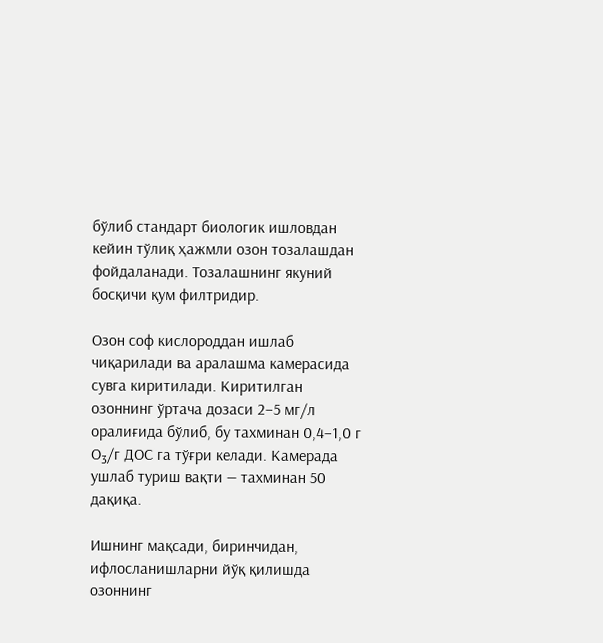бўлиб стандарт биологик ишловдан кейин тўлиқ ҳажмли озон тозалашдан фойдаланади. Тозалашнинг якуний босқичи қум филтридир.

Озон соф кислороддан ишлаб чиқарилади ва аралашма камерасида сувга киритилади. Киритилган озоннинг ўртача дозаси 2–5 мг/л оралиғида бўлиб, бу тахминан 0,4–1,0 г О₃/г ДОC га тўғри келади. Камерада ушлаб туриш вақти — тахминан 50 дақиқа.

Ишнинг мақсади, биринчидан, ифлосланишларни йўқ қилишда озоннинг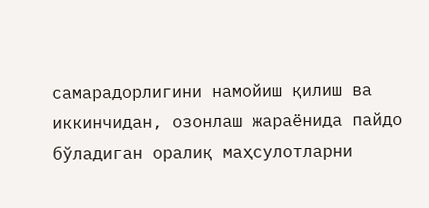самарадорлигини намойиш қилиш ва иккинчидан, озонлаш жараёнида пайдо бўладиган оралиқ маҳсулотларни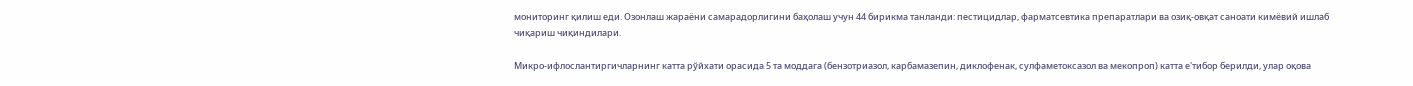мониторинг қилиш еди. Озонлаш жараёни самарадорлигини баҳолаш учун 44 бирикма танланди: пестицидлар, фарматсевтика препаратлари ва озиқ-овқат саноати кимёвий ишлаб чиқариш чиқиндилари.

Микро-ифлослантиргичларнинг катта рўйхати орасида 5 та моддага (бензотриазол, карбамазепин, диклофенак, сулфаметоксазол ва мекопроп) катта е'тибор берилди, улар оқова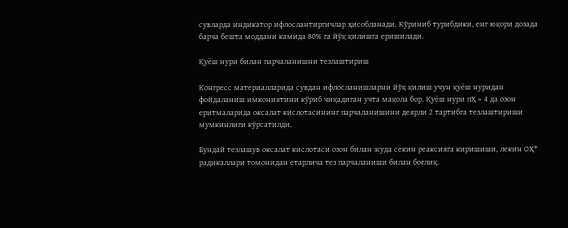сувларда индикатор ифлослантиргичлар ҳисобланади. Кўриниб турибдики, енг юқори дозада барча бешта моддани камида 80% га йўқ қилишга еришилади.

Қуёш нури билан парчаланишни тезлаштириш

Конгресс материалларида сувдан ифлосланишларни йўқ қилиш учун қуёш нуридан фойдаланиш имкониятини кўриб чиқадиган учта мақола бор. Қуёш нури пҲ = 4 да озон еритмаларида оксалат кислотасининг парчаланишини деярли 2 тартибга тезлаштириши мумкинлиги кўрсатилди.

Бундай тезлашув оксалат кислотаси озон билан жуда секин реаксияга киришиши, лекин ОҲ* радикаллари томонидан етарлича тез парчаланиши билан боғлиқ.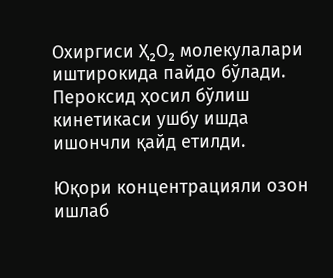Охиргиси Ҳ₂О₂ молекулалари иштирокида пайдо бўлади. Пероксид ҳосил бўлиш кинетикаси ушбу ишда ишончли қайд етилди.

Юқори концентрацияли озон ишлаб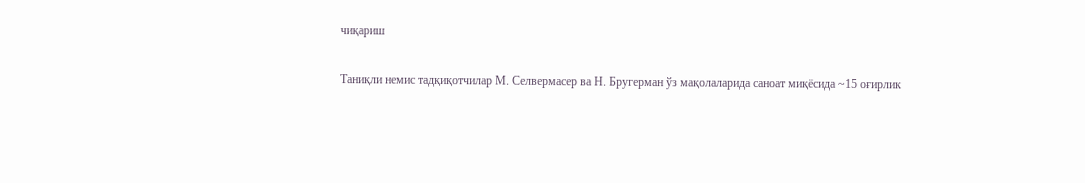чиқариш

Таниқли немис тадқиқотчилар М. Селвермасер ва Н. Бругерман ўз мақолаларида саноат миқёсида ~15 оғирлик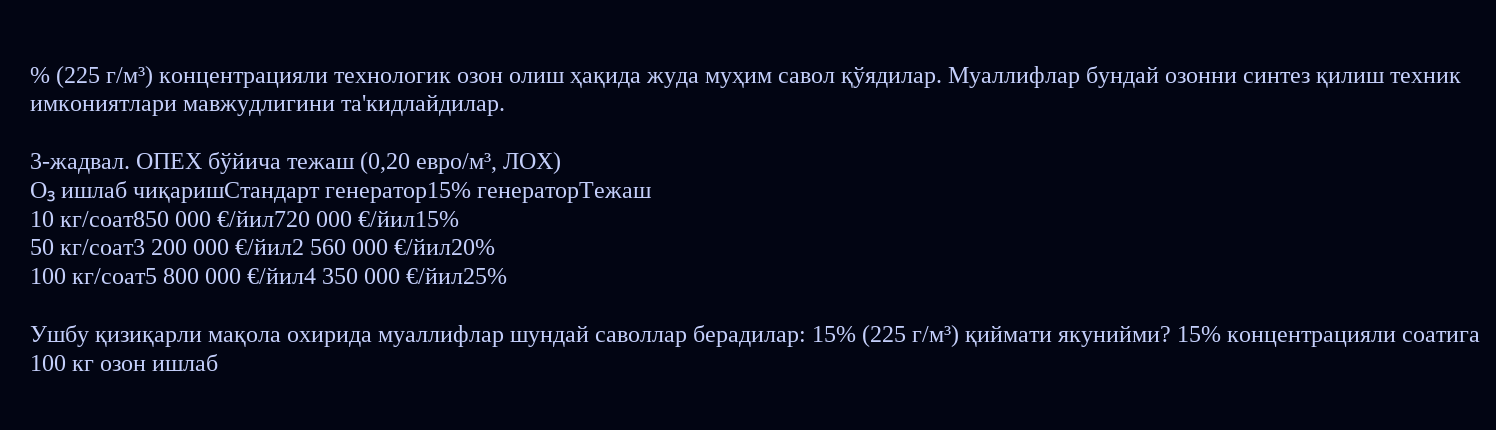% (225 г/м³) концентрацияли технологик озон олиш ҳақида жуда муҳим савол қўядилар. Муаллифлар бундай озонни синтез қилиш техник имкониятлари мавжудлигини та'кидлайдилар.

3-жадвал. ОПЕХ бўйича тежаш (0,20 евро/м³, ЛОХ)
О₃ ишлаб чиқаришСтандарт генератор15% генераторТежаш
10 кг/соат850 000 €/йил720 000 €/йил15%
50 кг/соат3 200 000 €/йил2 560 000 €/йил20%
100 кг/соат5 800 000 €/йил4 350 000 €/йил25%

Ушбу қизиқарли мақола охирида муаллифлар шундай саволлар берадилар: 15% (225 г/м³) қиймати якунийми? 15% концентрацияли соатига 100 кг озон ишлаб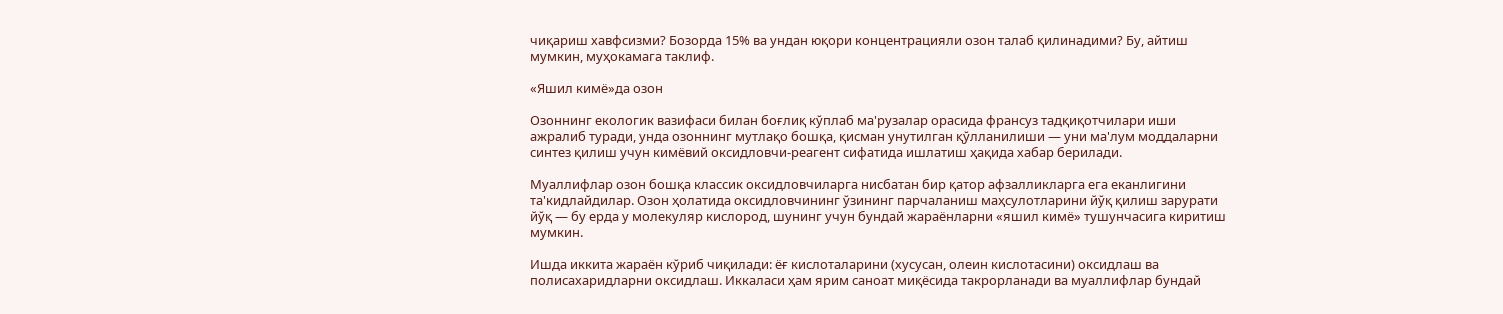чиқариш хавфсизми? Бозорда 15% ва ундан юқори концентрацияли озон талаб қилинадими? Бу, айтиш мумкин, муҳокамага таклиф.

«Яшил кимё»да озон

Озоннинг екологик вазифаси билан боғлиқ кўплаб ма'рузалар орасида франсуз тадқиқотчилари иши ажралиб туради, унда озоннинг мутлақо бошқа, қисман унутилган қўлланилиши — уни ма'лум моддаларни синтез қилиш учун кимёвий оксидловчи-реагент сифатида ишлатиш ҳақида хабар берилади.

Муаллифлар озон бошқа классик оксидловчиларга нисбатан бир қатор афзалликларга ега еканлигини та'кидлайдилар. Озон ҳолатида оксидловчининг ўзининг парчаланиш маҳсулотларини йўқ қилиш зарурати йўқ — бу ерда у молекуляр кислород, шунинг учун бундай жараёнларни «яшил кимё» тушунчасига киритиш мумкин.

Ишда иккита жараён кўриб чиқилади: ёғ кислоталарини (хусусан, олеин кислотасини) оксидлаш ва полисахаридларни оксидлаш. Иккаласи ҳам ярим саноат миқёсида такрорланади ва муаллифлар бундай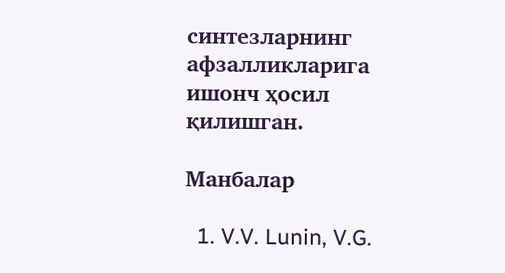синтезларнинг афзалликларига ишонч ҳосил қилишган.

Манбалар

  1. V.V. Lunin, V.G.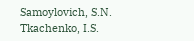Samoylovich, S.N. Tkachenko, I.S.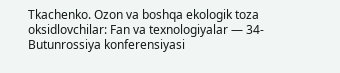Tkachenko. Ozon va boshqa ekologik toza oksidlovchilar: Fan va texnologiyalar — 34-Butunrossiya konferensiyasi